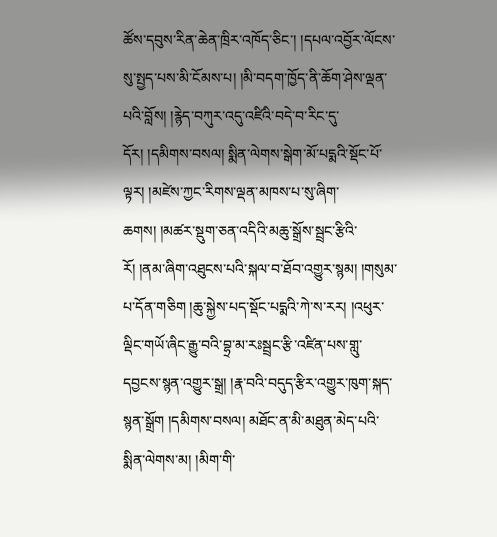ཚོས་དབུས་རིན་ཆེན་ཁྲིར་འཁོད་ཅིང་། །དཔལ་འབྱོར་ལོངས་སུ་སྤྱད་པས་མི་ངོམས་པ། །མི་བདག་ཁྱོད་ནི་ཆོག་ཤེས་ལྡན་པའི་བློས། །རྙེད་བཀུར་འདུ་འཛིའི་བདེ་བ་རིང་དུ་དོར། །དམིགས་བསལ། སྨིན་ལེགས་སྒེག་མོ་པདྨའི་སྡོང་པོ་ལྟར། །མཛེས་ཀྱང་རིགས་ལྡན་མཁས་པ་སུ་ཞིག་ཆགས། །མཚར་སྡུག་ཅན་འདིའི་མཆུ་སྒྲོས་སྦྲང་རྩིའི་རོ། །ནམ་ཞིག་འཐུངས་པའི་སྐལ་བ་ཐོབ་འགྱུར་སྙམ། །གསུམ་པ་དོན་གཅིག །ཆུ་སྐྱེས་པད་སྡོང་པདྨའི་ཀེ་ས་རར། །འཕུར་ལྡིང་གཡོ་ཞིང་རྒྱུ་བའི་བྷྲ་མ་རཿསྦྲང་རྩི་འཛིན་པས་གླུ་དབྱངས་སྙན་འགྱུར་སྒྲ། །རྣ་བའི་བདུད་རྩིར་འགྱུར་ཁུག་སྐད་སྙན་སྒྲོག །དམིགས་བསལ། མཐོང་ན་མི་མཐུན་མེད་པའི་སྨིན་ལེགས་མ། །མིག་གི་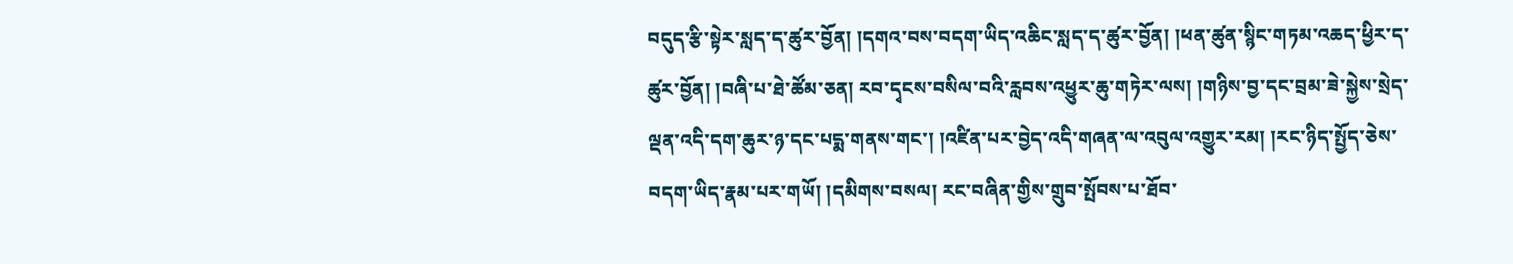བདུད་རྩི་སྟེར་སླད་ད་ཚུར་བྱོན། །དགའ་བས་བདག་ཡིད་འཆིང་སླད་ད་ཚུར་བྱོན། །ཕན་ཚུན་སྙིང་གཏམ་འཆད་ཕྱིར་ད་ཚུར་བྱོན། །བཞི་པ་ཐེ་ཚོམ་ཅན། རབ་དྭངས་བསིལ་བའི་རླབས་འཕྱུར་ཆུ་གཏེར་ལས། །གཉིས་བྱ་དང་བྲམ་ཟེ་སྐྱེས་སྲེད་ལྡན་འདི་དག་ཆུར་ཉ་དང་པདྨ་གནས་གང་། །འཛིན་པར་བྱེད་འདི་གཞན་ལ་འབུལ་འགྱུར་རམ། །རང་ཉིད་སྤྱོད་ཅེས་བདག་ཡིད་རྣམ་པར་གཡོ། །དམིགས་བསལ། རང་བཞིན་གྱིས་གྲུབ་སྤོབས་པ་ཐོབ་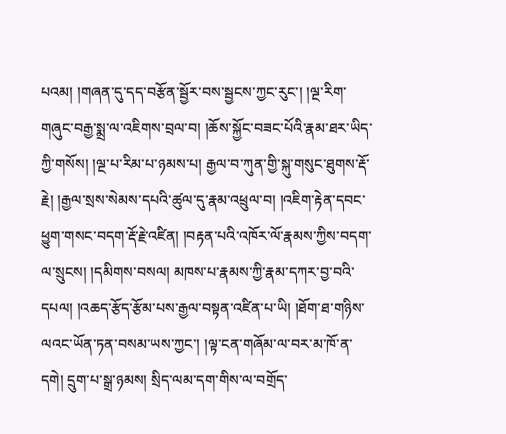པའམ། །གཞན་དུ་དད་བརྩོན་སྦྱོར་བས་སྦྱངས་ཀྱང་རུང་། །ལྔ་རིག་གཞུང་བརྒྱ་སྨྲ་ལ་འཇིགས་བྲལ་བ། །ཆོས་སྐྱོང་བཟང་པོའི་རྣམ་ཐར་ཡིད་ཀྱི་གསོས། །ལྔ་པ་རིམ་པ་ཉམས་པ། རྒྱལ་བ་ཀུན་གྱི་སྐུ་གསུང་ཐུགས་རྡོ་རྗེ། །རྒྱལ་སྲས་སེམས་དཔའི་ཚུལ་དུ་རྣམ་འཕྲུལ་བ། །འཇིག་རྟེན་དབང་ཕྱུག་གསང་བདག་རྡོ་རྗེ་འཛིན། །བརྟན་པའི་འཁོར་ལོ་རྣམས་ཀྱིས་བདག་ལ་སྲུངས། །དམིགས་བསལ། མཁས་པ་རྣམས་ཀྱི་རྣམ་དཀར་བྱ་བའི་དཔལ། །འཆད་རྩོད་རྩོམ་པས་རྒྱལ་བསྟན་འཛིན་པ་ཡི། །ཐོག་ཐ་གཉིས་ལའང་ཡོན་ཏན་བསམ་ཡས་ཀྱང་། །ལྟ་ངན་གཞོམ་ལ་བར་མ་ཁོ་ན་དགེ། དྲུག་པ་སྒྲ་ཉམས། སྲིད་ལམ་དག་གིས་ལ་བགྲོད་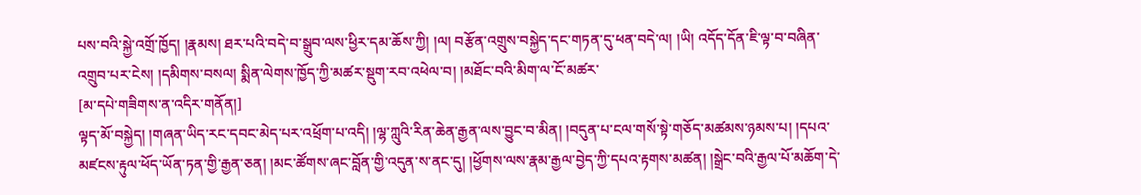པས་བའི་སྐྱེ་འགྲོ་ཁྱོད། །རྣམས། ཐར་པའི་བདེ་བ་སྒྲུབ་ལས་ཕྱིར་དམ་ཆོས་ཀྱི། །ལ། བརྩོན་འགྲུས་བསྐྱེད་དང་གཏན་དུ་ཕན་བདེ་ལ། །ཡི། འདོད་དོན་ཇི་ལྟ་བ་བཞིན་འགྲུབ་པར་ངེས། །དམིགས་བསལ། སྨིན་ལེགས་ཁྱོད་ཀྱི་མཚར་སྡུག་རབ་འཕེལ་བ། །མཐོང་བའི་མིག་ལ་ངོ་མཚར་
[མ་དཔེ་གཟིགས་ན་འདིར་གནོན།]
ལྟད་མོ་བསྐྱེད། །གཞན་ཡིད་རང་དབང་མེད་པར་འཕྲོག་པ་འདི། །ལྷ་ཀླུའི་རིན་ཆེན་རྒྱན་ལས་བྱུང་བ་མིན། །བདུན་པ་ངལ་གསོ་སྟེ་གཅོད་མཚམས་ཉམས་པ། །དཔའ་མཛངས་རྟུལ་ཕོད་ཡོན་ཏན་གྱི་རྒྱན་ཅན། །མང་ཚོགས་ཞང་བློན་གྱི་འདུན་ས་ནང་དུ། །ཕྱོགས་ལས་རྣམ་རྒྱལ་བྱེད་ཀྱི་དཔའ་རྟགས་མཚན། །སྒྲེང་བའི་རྒྱལ་པོ་མཆོག་དེ་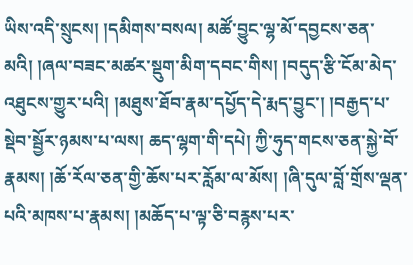ཡིས་འདི་སྲུངས། །དམིགས་བསལ། མཚོ་བྱུང་ལྷ་མོ་དབྱངས་ཅན་མའི། །ཞལ་བཟང་མཚར་སྡུག་མིག་དབང་གིས། །བདུད་རྩི་ངོམ་མེད་འཐུངས་གྱུར་པའི། །མཐུས་ཐོབ་རྣམ་དཔྱོད་དེ་རྨད་བྱུང་། །བརྒྱད་པ་སྡེབ་སྦྱོར་ཉམས་པ་ལས། ཆད་ལྷག་གི་དཔེ། ཀྱི་ཧུད་གངས་ཅན་སྐྱེ་བོ་རྣམས། །ཆོ་རོལ་ཅན་གྱི་ཆོས་པར་རློམ་ལ་མོས། །ཞི་དུལ་བློ་གྲོས་ལྡན་པའི་མཁས་པ་རྣམས། །མཆོད་པ་ལྟ་ཅི་བརྙས་པར་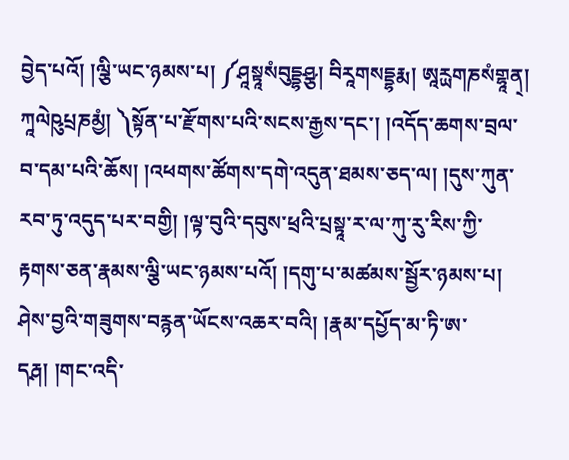བྱེད་པའོ། །ལྕི་ཡང་ཉམས་པ། ༼ཤཱསྟཱསཾབུདྡྷཤྩ། བིརཱགསདྡྷརྨ། ཨཱཪྻགཎསཾགྷཱན྄། ཀཱལེཥུཔྲཎམྱཾ། ༽སྟོན་པ་རྫོགས་པའི་སངས་རྒྱས་དང་། །འདོད་ཆགས་བྲལ་བ་དམ་པའི་ཆོས། །འཕགས་ཚོགས་དགེ་འདུན་ཐམས་ཅད་ལ། །དུས་ཀུན་རབ་ཏུ་འདུད་པར་བགྱི། །ལྟ་བུའི་དབུས་ཕྲའི་པྲསྟཱ་ར་ལ་ཀུ་རུ་རིས་ཀྱི་རྟགས་ཅན་རྣམས་ལྕི་ཡང་ཉམས་པའོ། །དགུ་པ་མཚམས་སྦྱོར་ཉམས་པ། ཤེས་བྱའི་གཟུགས་བརྙན་ཡོངས་འཆར་བའི། །རྣམ་དཔྱོད་མ་ཏི་ཨ་དརྴ། །གང་འདི་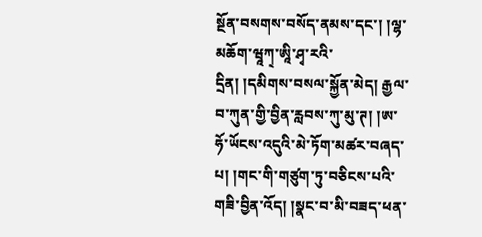སྔོན་བསགས་བསོད་ནམས་དང་། །ལྷ་མཆོག་ཝཱཀ྄་ཨཱི་ཤྭ་རའི་དྲིན། །དམིགས་བསལ་སྐྱོན་མེད། རྒྱལ་བ་ཀུན་གྱི་བྱིན་རླབས་ཀུ་མུ་ཊ། །ཨ་ཧོ་ཡོངས་འདུའི་མེ་ཏོག་མཚར་བཞད་པ། །གང་གི་གཙུག་ཏུ་བཅིངས་པའི་གཟི་བྱིན་འོད། །སྣང་བ་མི་བཟད་ཕན་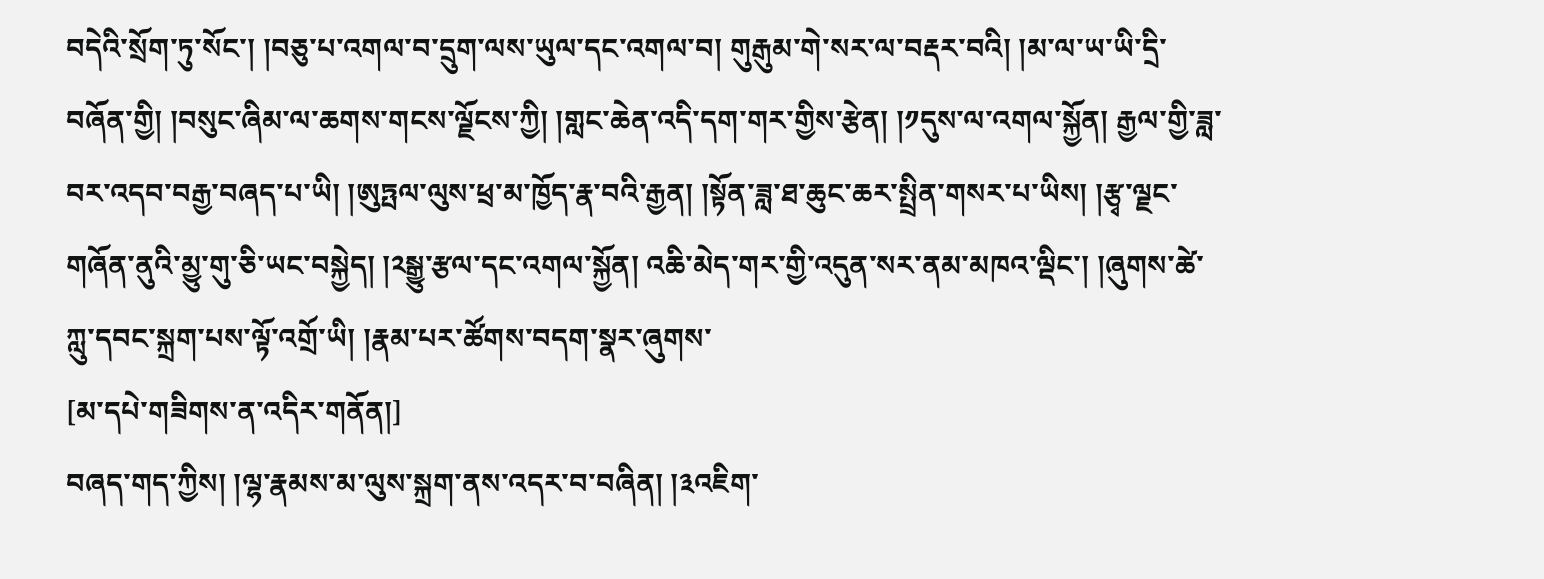བདེའི་སྲོག་ཏུ་སོང་། །བཅུ་པ་འགལ་བ་དྲུག་ལས་ཡུལ་དང་འགལ་བ། གུརྒུམ་གེ་སར་ལ་བརྡར་བའི། །མ་ལ་ཡ་ཡི་དྲི་བཞོན་གྱི། །བསུང་ཞིམ་ལ་ཆགས་གངས་ལྗོངས་ཀྱི། །གླང་ཆེན་འདི་དག་གར་གྱིས་རྩེན། །༡དུས་ལ་འགལ་སྐྱོན། རྒྱལ་གྱི་ཟླ་བར་འདབ་བརྒྱ་བཞད་པ་ཡི། །ཨུཏྤལ་ལུས་ཕྲ་མ་ཁྱོད་རྣ་བའི་རྒྱན། །སྟོན་ཟླ་ཐ་ཆུང་ཆར་སྤྲིན་གསར་པ་ཡིས། །རྩྭ་ལྗང་གཞོན་ནུའི་མྱུ་གུ་ཅི་ཡང་བསྐྱེད། །༢སྒྱུ་རྩལ་དང་འགལ་སྐྱོན། འཆི་མེད་གར་གྱི་འདུན་སར་ནམ་མཁའ་ལྡིང་། །ཞུགས་ཚེ་ཀླུ་དབང་སྐྲག་པས་ལྟོ་འགྲོ་ཡི། །རྣམ་པར་ཚོགས་བདག་སྣར་ཞུགས་
[མ་དཔེ་གཟིགས་ན་འདིར་གནོན།]
བཞད་གད་ཀྱིས། །ལྷ་རྣམས་མ་ལུས་སྐྲག་ནས་འདར་བ་བཞིན། །༣འཇིག་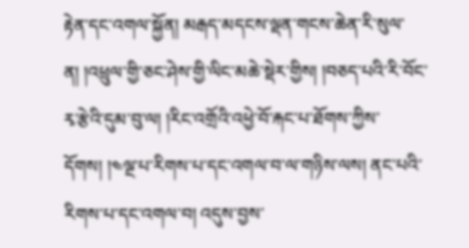རྟེན་དང་འགལ་སྐྱོན། མརྒད་མདངས་ལྡན་གངས་ཆེན་རི་སུལ་ན། །འཕྲུལ་གྱི་ཅང་ཤེས་གྱི་ལིང་མཆེ་སྡེར་གྱིས། །བཅད་པའི་རི་བོང་རྭ་རྩེའི་དུམ་བུ་ལ། །རིང་འགྲོའི་འཕྱེ་བོ་རྐང་པ་ཐོགས་ཀྱིས་དོགས། །༤ལྔ་པ་རིགས་པ་དང་འགལ་བ་ལ་གཉིས་ལས། ནང་པའི་རིགས་པ་དང་འགལ་བ། འདུས་བྱས་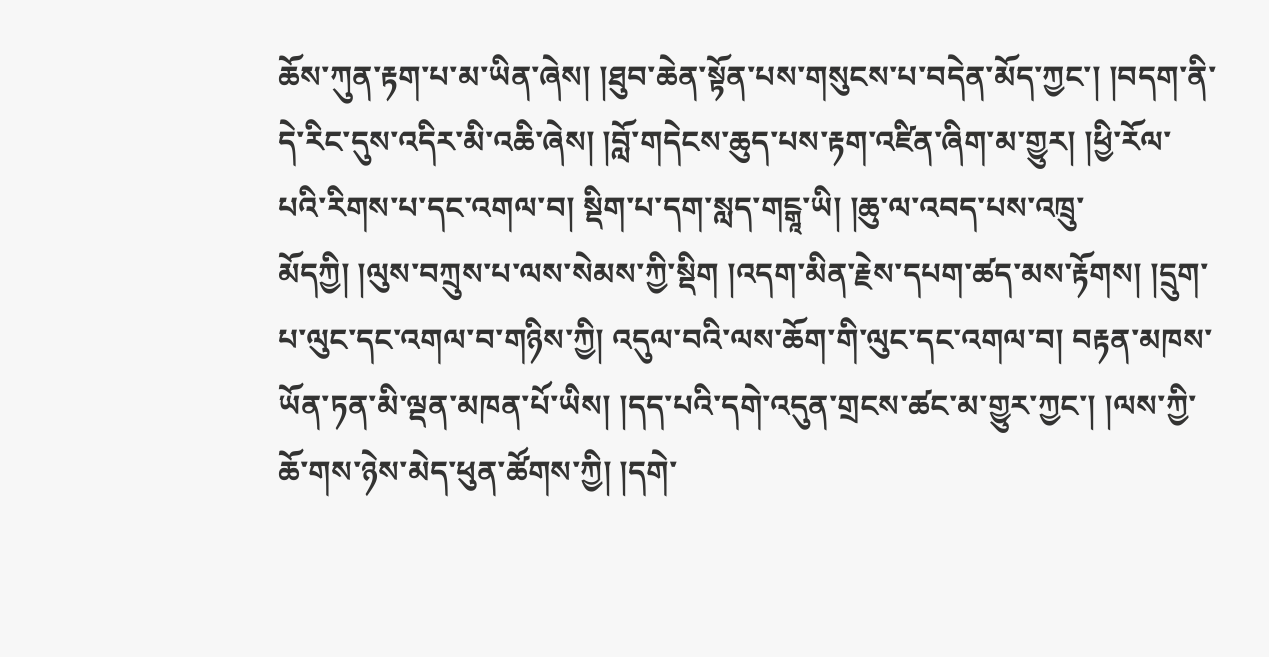ཆོས་ཀུན་རྟག་པ་མ་ཡིན་ཞེས། །ཐུབ་ཆེན་སྟོན་པས་གསུངས་པ་བདེན་མོད་ཀྱང་། །བདག་ནི་དེ་རིང་དུས་འདིར་མི་འཆི་ཞེས། །བློ་གདེངས་ཆུད་པས་རྟག་འཛིན་ཞིག་མ་གྱུར། །ཕྱི་རོལ་པའི་རིགས་པ་དང་འགལ་བ། སྡིག་པ་དག་སླད་གངྒཱ་ཡི། །ཆུ་ལ་འབད་པས་འཁྲུ་མོདཀྱི། །ལུས་བཀྲུས་པ་ལས་སེམས་ཀྱི་སྡིག །འདག་མིན་རྗེས་དཔག་ཚད་མས་རྟོགས། །དྲུག་པ་ལུང་དང་འགལ་བ་གཉིས་ཀྱི། འདུལ་བའི་ལས་ཆོག་གི་ལུང་དང་འགལ་བ། བརྟན་མཁས་ཡོན་ཏན་མི་ལྡན་མཁན་པོ་ཡིས། །དད་པའི་དགེ་འདུན་གྲངས་ཚང་མ་གྱུར་ཀྱང་། །ལས་ཀྱི་ཆོ་གས་ཉེས་མེད་ཕུན་ཚོགས་ཀྱི། །དགེ་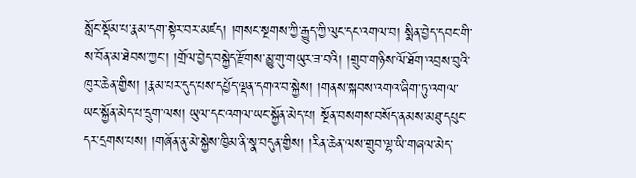སློང་སྡོམ་པ་རྣམ་དག་སྟེར་བར་མཛད། །གསང་སྔགས་ཀྱི་རྒྱུད་ཀྱི་ལུང་དང་འགལ་བ། སྨིན་བྱེད་དབང་གི་ས་བོན་མ་ཐེབས་ཀྱང་། །གྲོལ་བྱེད་བསྐྱེད་རྫོགས་མྱུ་གུ་གཡུར་ཟ་བའི། །གྲུབ་གཉིས་ལོ་ཐོག་འབྲས་བུའི་ཁུར་ཆེན་གྱིས། །རྣམ་པར་དུད་པས་དཔྱོད་ལྡན་དགའ་བ་སྐྱེས། །གནས་སྐབས་འགའ་ཞིག་ཏུ་འགལ་ཡང་སྐྱོན་མེད་པ་དྲུག་ལས། ཡུལ་དང་འགལ་ཡང་སྐྱོན་མེད་པ། སྔོན་བསགས་བསོད་ནམས་མཐུ་དཔུང་དར་དྲགས་པས། །གཞོན་ནུ་མེ་སྐྱེས་ཁྱིམ་ནི་སྣ་བདུན་གྱིས། །རིན་ཆེན་ལས་གྲུབ་ལྷ་ཡི་གཞལ་མེད་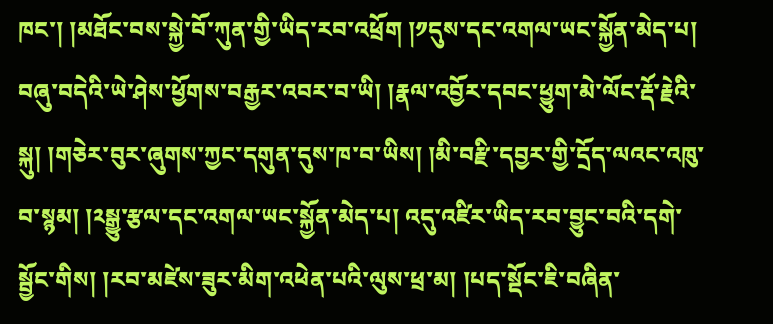ཁང་། །མཐོང་བས་སྐྱེ་བོ་ཀུན་གྱི་ཡིད་རབ་འཕྲོག །༡དུས་དང་འགལ་ཡང་སྐྱོན་མེད་པ། བཞུ་བདེའི་ཡེ་ཤེས་ཕྱོགས་བརྒྱར་འབར་བ་ཡི། །རྣལ་འབྱོར་དབང་ཕྱུག་མེ་ལོང་རྡོ་རྗེའི་སྐུ། །གཅེར་བུར་ཞུགས་ཀྱང་དགུན་དུས་ཁ་བ་ཡིས། །མི་བརྫི་དབྱར་གྱི་དྲོད་ལའང་འཁུ་བ་སྙམ། །༢སྒྱུ་རྩལ་དང་འགལ་ཡང་སྐྱོན་མེད་པ། འདུ་འཛིར་ཡིད་རབ་བྱུང་བའི་དགེ་སྦྱོང་གིས། །རབ་མཛེས་ཟུར་མིག་འཕེན་པའི་ལུས་ཕྲ་མ། །པད་སྡོང་ཇི་བཞིན་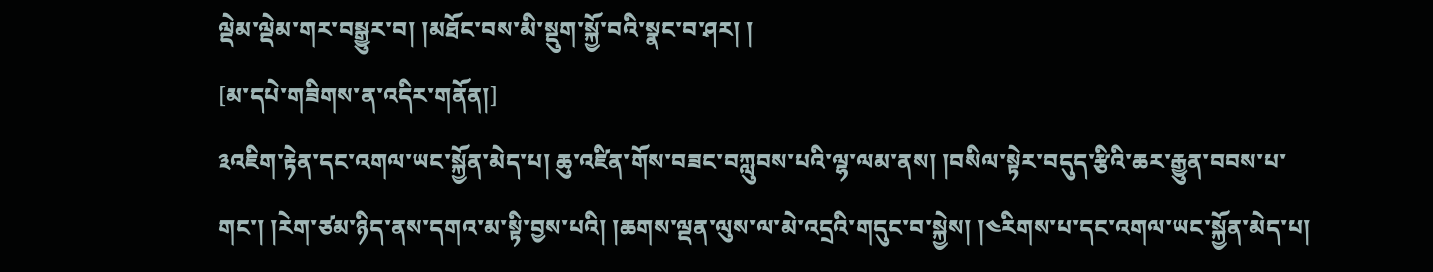ལྡེམ་ལྡེམ་གར་བསྒྱུར་བ། །མཐོང་བས་མི་སྡུག་སྐྱོ་བའི་སྣང་བ་ཤར། །
[མ་དཔེ་གཟིགས་ན་འདིར་གནོན།]
༣འཇིག་རྟེན་དང་འགལ་ཡང་སྐྱོན་མེད་པ། ཆུ་འཛིན་གོས་བཟང་བཀླུབས་པའི་ལྷ་ལམ་ནས། །བསིལ་སྟེར་བདུད་རྩིའི་ཆར་རྒྱུན་བབས་པ་གང་། །རེག་ཙམ་ཉིད་ནས་དགའ་མ་སྟི་བྱས་པའི། །ཆགས་ལྡན་ལུས་ལ་མེ་འདྲའི་གདུང་བ་སྐྱེས། །༤རིགས་པ་དང་འགལ་ཡང་སྐྱོན་མེད་པ།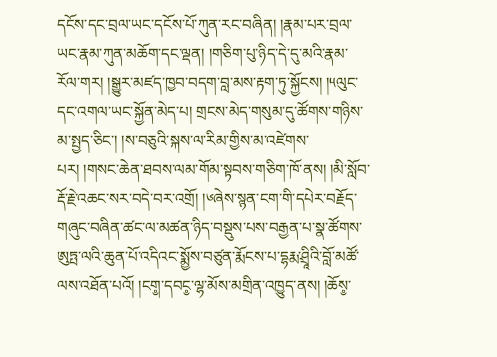དངོས་དང་བྲལ་ཡང་དངོས་པོ་ཀུན་རང་བཞིན། །རྣམ་པར་བྲལ་ཡང་རྣམ་ཀུན་མཆོག་དང་ལྡན། །གཅིག་པུ་ཉིད་དེ་དུ་མའི་རྣམ་རོལ་གར། །སྒྱུར་མཛད་ཁྱབ་བདག་བླ་མས་རྟག་ཏུ་སྐྱོངས། །༥ལུང་དང་འགལ་ཡང་སྐྱོན་མེད་པ། གྲངས་མེད་གསུམ་དུ་ཚོགས་གཉིས་མ་སྤྱད་ཅིང་། །ས་བཅུའི་སྐས་ལ་རིམ་གྱིས་མ་འཛེགས་པར། །གསང་ཆེན་ཐབས་ལམ་གོམ་སྟབས་གཅིག་ཁོ་ནས། །མི་སློབ་རྡོ་རྗེ་འཆང་སར་བདེ་བར་འགྲོ། །༦ཞེས་སྙན་ངག་གི་དཔེར་བརྗོད་གཞུང་བཞིན་ཚང་ལ་མཚན་ཉིད་བསྡུས་པས་བརྒྱན་པ་སྣ་ཚོགས་ཨུཏྤ་ལའི་ཆུན་པོ་འདིའང་སྨྱོས་བཙུན་རྨོངས་པ་དྷརྨ་ཤྲཱིའི་བློ་མཚོ་ལས་འཐོན་པའོ། །ངག༵་དབང༵་ལྷ་མོས་མགྲིན་འཁྱུད་ནས། །ཆོས༵་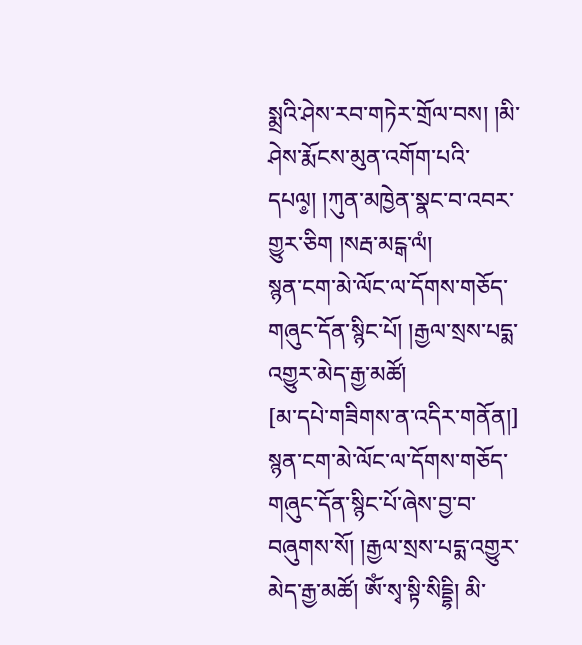སྨྲའི་ཤེས་རབ་གཏེར་གྲོལ་བས། །མི་ཤེས་རྨོངས་མུན་འགོག་པའི་དཔལ༵། །ཀུན་མཁྱེན་སྣང་བ་འབར་གྱུར་ཅིག །སརྦ་མངྒ་ལཾ།
སྙན་ངག་མེ་ལོང་ལ་དོགས་གཅོད་གཞུང་དོན་སྙིང་པོ། །རྒྱལ་སྲས་པདྨ་འགྱུར་མེད་རྒྱ་མཚོ།
[མ་དཔེ་གཟིགས་ན་འདིར་གནོན།]
སྙན་ངག་མེ་ལོང་ལ་དོགས་གཅོད་གཞུང་དོན་སྙིང་པོ་ཞེས་བྱ་བ་བཞུགས་སོ། །རྒྱལ་སྲས་པདྨ་འགྱུར་མེད་རྒྱ་མཚོ། ༀ་སྭ་སྟི་སིདྡྷི། མི་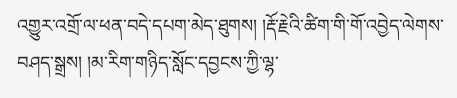འགྱུར་འགྲོ་ལ་ཕན་བདེ་དཔག་མེད་ཐུགས། །རྡོ་རྗེའི་ཚིག་གི་གོ་འབྱེད་ལེགས་བཤད་སྒྲས། །མ་རིག་གཉིད་སློང་དབྱངས་ཀྱི་ལྷ་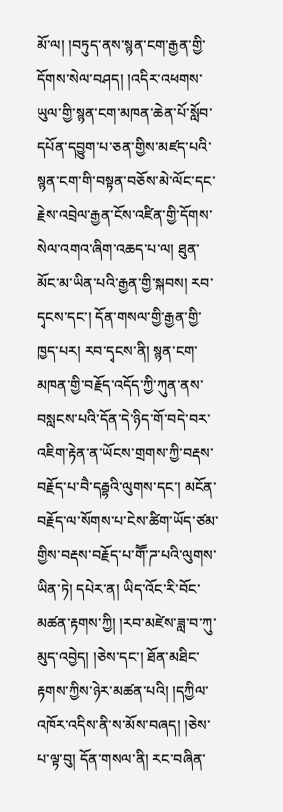མོ་ལ། །བཏུད་ནས་སྙན་ངག་རྒྱན་གྱི་དོགས་སེལ་བཤད། །འདིར་འཕགས་ཡུལ་གྱི་སྙན་ངག་མཁན་ཆེན་པོ་སློབ་དཔོན་དབྱུག་པ་ཅན་གྱིས་མཛད་པའི་སྙན་ངག་གི་བསྟན་བཅོས་མེ་ལོང་དང་རྗེས་འབྲེལ་རྒྱན་ངོས་འཛིན་གྱི་དོགས་སེལ་འགའ་ཞིག་འཆད་པ་ལ། ཐུན་མོང་མ་ཡིན་པའི་རྒྱན་གྱི་སྐབས། རབ་དྭངས་དང་། དོན་གསལ་གྱི་རྒྱན་གྱི་ཁྱད་པར། རབ་དྭངས་ནི། སྙན་ངག་མཁན་གྱི་བརྗོད་འདོད་ཀྱི་ཀུན་ནས་བསླངས་པའི་དོན་དེ་ཉིད་གོ་བདེ་བར་འཇིག་རྟེན་ན་ཡོངས་གྲགས་ཀྱི་བརྡས་བརྗོད་པ་བཻ་དརྦྷའི་ལུགས་དང་། མངོན་བརྗོད་ལ་སོགས་པ་ངེས་ཚིག་ཡོད་ཙམ་གྱིས་བརྡས་བརྗོད་པ་གཽ་ཌ་པའི་ལུགས་ཡིན་ཏེ། དཔེར་ན། ཡིད་འོང་རི་བོང་མཚན་རྟགས་ཀྱི། །རབ་མཛེས་ཟླ་བ་ཀུ་མུད་འབྱེད། །ཅེས་དང་། ཐོན་མཐིང་རྟགས་ཀྱིས་ཉེར་མཚན་པའི། །དཀྱིལ་འཁོར་འདིས་ནི་ས་མོས་བཞད། །ཅེས་པ་ལྟ་བུ། དོན་གསལ་ནི། རང་བཞིན་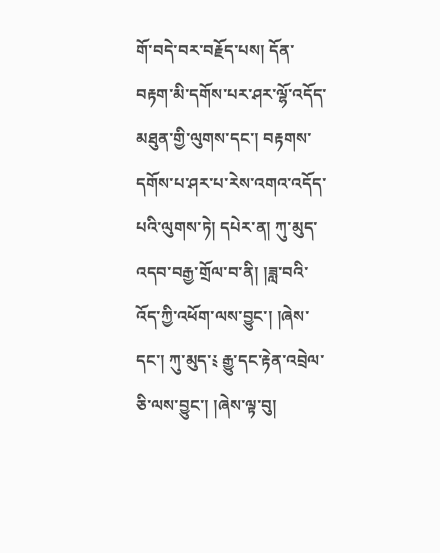གོ་བདེ་བར་བརྗོད་པས། དོན་བརྟག་མི་དགོས་པར་ཤར་ལྷོ་འདོད་མཐུན་གྱི་ལུགས་དང་། བརྟགས་དགོས་པ་ཤར་པ་རེས་འགའ་འདོད་པའི་ལུགས་ཏེ། དཔེར་ན། ཀུ་མུད་འདབ་བརྒྱ་གྲོལ་བ་ནི། །ཟླ་བའི་འོད་ཀྱི་འཕོག་ལས་བྱུང་། །ཞེས་དང་། ཀུ་མུད་༴ རྒྱུ་དང་རྟེན་འབྲེལ་ཅི་ལས་བྱུང་། །ཞེས་ལྟ་བུ།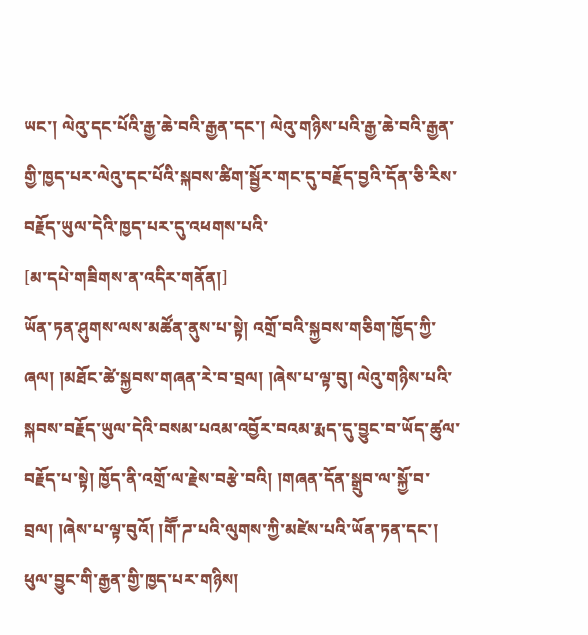ཡང་། ལེའུ་དང་པོའི་རྒྱ་ཆེ་བའི་རྒྱན་དང་། ལེའུ་གཉིས་པའི་རྒྱ་ཆེ་བའི་རྒྱན་གྱི་ཁྱད་པར་ལེའུ་དང་པོའི་སྐབས་ཚིག་སྦྱོར་གང་དུ་བརྗོད་བྱའི་དོན་ཅི་རིས་བརྗོད་ཡུལ་དེའི་ཁྱད་པར་དུ་འཕགས་པའི་
[མ་དཔེ་གཟིགས་ན་འདིར་གནོན།]
ཡོན་ཏན་ཤུགས་ལས་མཚོན་ནུས་པ་སྟེ། འགྲོ་བའི་སྐྱབས་གཅིག་ཁྱོད་ཀྱི་ཞལ། །མཐོང་ཚེ་སྐྱབས་གཞན་རེ་བ་བྲལ། །ཞེས་པ་ལྟ་བུ། ལེའུ་གཉིས་པའི་སྐབས་བརྗོད་ཡུལ་དེའི་བསམ་པའམ་འབྱོར་བའམ་རྨད་དུ་བྱུང་བ་ཡོད་ཚུལ་བརྗོད་པ་སྟེ། ཁྱོད་ནི་འགྲོ་ལ་རྗེས་བརྩེ་བའི། །གཞན་དོན་སྒྲུབ་ལ་སྐྱོ་བ་བྲལ། །ཞེས་པ་ལྟ་བུའོ། །གཽ་ཌ་པའི་ལུགས་ཀྱི་མཛེས་པའི་ཡོན་ཏན་དང་། ཕུལ་བྱུང་གི་རྒྱན་གྱི་ཁྱད་པར་གཉིས།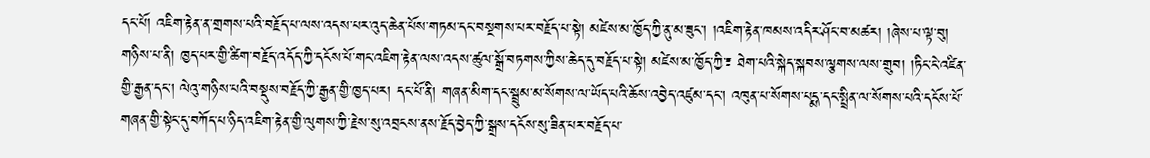དང་པོ། འཇིག་རྟེན་ན་གྲགས་པའི་བརྗོད་པ་ལས་འདས་པར་འུད་ཆེན་པོས་གཏམ་དང་བསྔགས་པར་བརྗོད་པ་སྟེ། མཛེས་མ་ཁྱོད་ཀྱི་ནུ་མ་ཟུང་། །འཇིག་རྟེན་ཁམས་འདིར་ཤོང་བ་མཚར། །ཞེས་པ་ལྟ་བུ། གཉིས་པ་ནི། ཁྱད་པར་གྱི་ཚིག་བརྗོད་འདོད་ཀྱི་དངོས་པོ་གང་འཇིག་རྟེན་ལས་འདས་ཚུལ་སྒྲོ་བཏགས་ཀྱིས་ཆེད་དུ་བརྗོད་པ་སྟེ། མཛེས་མ་ཁྱོད་ཀྱི་༴ ཐེག་པའི་སྐེད་སྐབས་ལྕགས་ལས་གྲུབ། །ཏིང་ངེ་འཛིན་གྱི་རྒྱན་དང་། ལེའུ་གཉིས་པའི་བསྡུས་བརྗོད་ཀྱི་རྒྱན་གྱི་ཁྱད་པར། དང་པོ་ནི། གཞན་མིག་དང་སྦྲུམ་མ་སོགས་ལ་ཡོད་པའི་ཆོས་འབྱེད་འཛུམ་དང་། འཁུན་པ་སོགས་པདྨ་དང་སྤྲིན་ལ་སོགས་པའི་དངོས་པོ་གཞན་གྱི་སྟེང་དུ་བཀོད་པ་ཉིད་འཇིག་རྟེན་གྱི་ལུགས་ཀྱི་རྗེས་སུ་འབྲངས་ནས་རྗོད་བྱེད་ཀྱི་སྒྲས་དངོས་སུ་ཟིན་པར་བརྗོད་པ་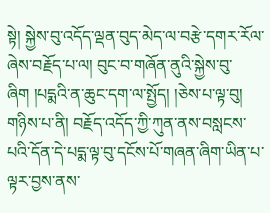སྟེ། སྐྱེས་བུ་འདོད་ལྡན་བུད་མེད་ལ་བརྩེ་དགར་རོལ་ཞེས་བརྗོད་པ་ལ། བུང་བ་གཞོན་ནུའི་སྐྱེས་བུ་ཞིག །པདྨའི་ན་ཆུང་དག་ལ་སྤྱོད། །ཅེས་པ་ལྟ་བུ། གཉིས་པ་ནི། བརྗོད་འདོད་ཀྱི་ཀུན་ནས་བསླངས་པའི་དོན་དེ་པདྨ་ལྟ་བུ་དངོས་པོ་གཞན་ཞིག་ཡིན་པ་ལྟར་བྱས་ནས་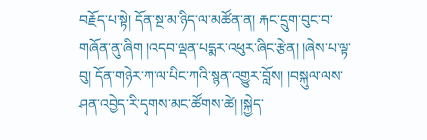བརྗོད་པ་སྟེ། དོན་སྔ་མ་ཉིད་ལ་མཚོན་ན། རྐང་དྲུག་བུང་བ་གཞོན་ནུ་ཞིག །འདབ་ལྡན་པདྨར་འཕུར་ཞིང་རྩེན། །ཞེས་པ་ལྟ་བུ། དོན་གཉེར་ཀ་ལ་པིང་ཀའི་སྙན་འགྱུར་བློས། །བསྐུལ་ལས་ཤན་འབྱེད་རི་དྭགས་མང་ཚོགས་ཚེ། །སྐྱེད་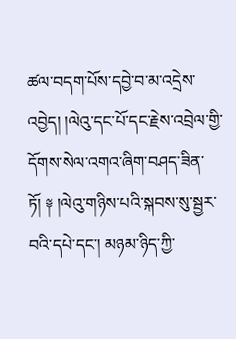ཚལ་བདག་པོས་དབྱེ་བ་མ་འདྲེས་འབྱེད། །ལེའུ་དང་པོ་དང་རྗེས་འབྲེལ་གྱི་དོགས་སེལ་འགའ་ཞིག་བཤད་ཟིན་ཏོ། ༈ །ལེའུ་གཉིས་པའི་སྐབས་སུ་སྦྱར་བའི་དཔེ་དང་། མཉམ་ཉིད་ཀྱི་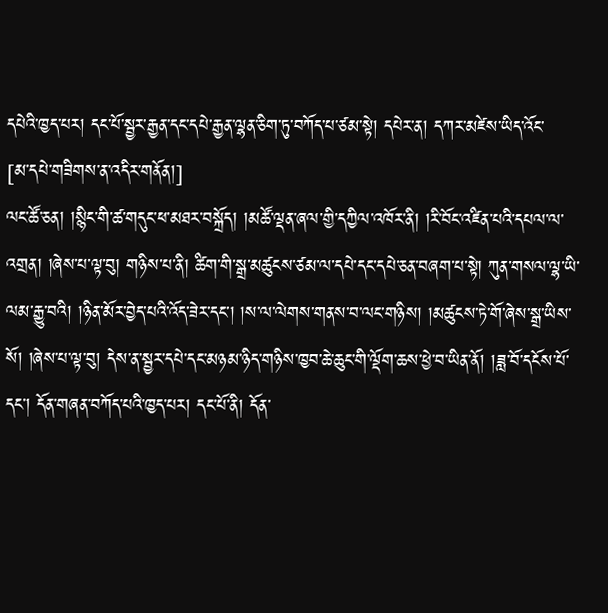དཔེའི་ཁྱད་པར། དང་པོ་སྦྱར་རྒྱན་དང་དཔེ་རྒྱན་ལྷན་ཅིག་ཏུ་བཀོད་པ་ཙམ་སྟེ། དཔེར་ན། དཀར་མཛེས་ཡིད་འོང་
[མ་དཔེ་གཟིགས་ན་འདིར་གནོན།]
ལང་ཚོ་ཅན། །སྙིང་གི་ཚ་གདུང་ཕ་མཐར་བསྐྲོད། །མཚོ་ལྡན་ཞལ་གྱི་དཀྱིལ་འཁོར་ནི། །རི་བོང་འཛིན་པའི་དཔལ་ལ་འགྲན། །ཞེས་པ་ལྟ་བུ། གཉིས་པ་ནི། ཚིག་གི་སྒྲ་མཚུངས་ཙམ་ལ་དཔེ་དང་དཔེ་ཅན་བཞག་པ་སྟེ། ཀུན་གསལ་ལྷ་ཡི་ལམ་རྒྱུ་བའི། །ཉིན་མོར་བྱེད་པའི་འོད་ཟེར་དང་། །ས་ལ་ལེགས་གནས་བ་ལང་གཉིས། །མཚུངས་ཏེ་གོ་ཞེས་སྒྲ་ཡིས་སོ། །ཞེས་པ་ལྟ་བུ། དེས་ན་སྦྱར་དཔེ་དང་མཉམ་ཉིད་གཉིས་ཁྱབ་ཆེ་ཆུང་གི་ལྡོག་ཆས་ཕྱེ་བ་ཡིན་ནོ། །ཟླ་བོ་དངོས་པོ་དང་། དོན་གཞན་བཀོད་པའི་ཁྱད་པར། དང་པོ་ནི། དོན་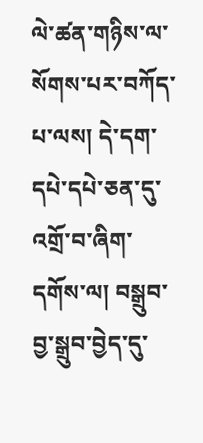ལེ་ཚན་གཉིས་ལ་སོགས་པར་བཀོད་པ་ལས། དེ་དག་དཔེ་དཔེ་ཅན་དུ་འགྲོ་བ་ཞིག་དགོས་ལ། བསྒྲུབ་བྱ་སྒྲུབ་བྱེད་དུ་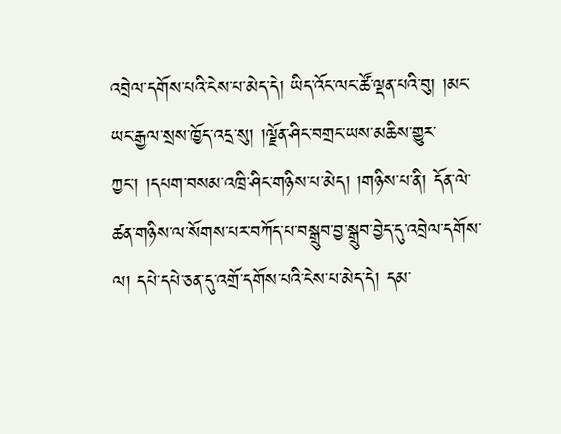འབྲེལ་དགོས་པའི་ངེས་པ་མེད་དེ། ཡིད་འོང་ལང་ཚོ་ལྡན་པའི་བུ། །མང་ཡང་རྒྱལ་སྲས་ཁྱོད་འདྲ་སུ། །ལྗོན་ཤིང་བགྲང་ཡས་མཆིས་གྱུར་ཀྱང་། །དཔག་བསམ་འཁྲི་ཤིང་གཉིས་པ་མེད། །གཉིས་པ་ནི། དོན་ལེ་ཚན་གཉིས་ལ་སོགས་པར་བཀོད་པ་བསྒྲུབ་བྱ་སྒྲུབ་བྱེད་དུ་འབྲེལ་དགོས་ལ། དཔེ་དཔེ་ཅན་དུ་འགྲོ་དགོས་པའི་ངེས་པ་མེད་དེ། དམ་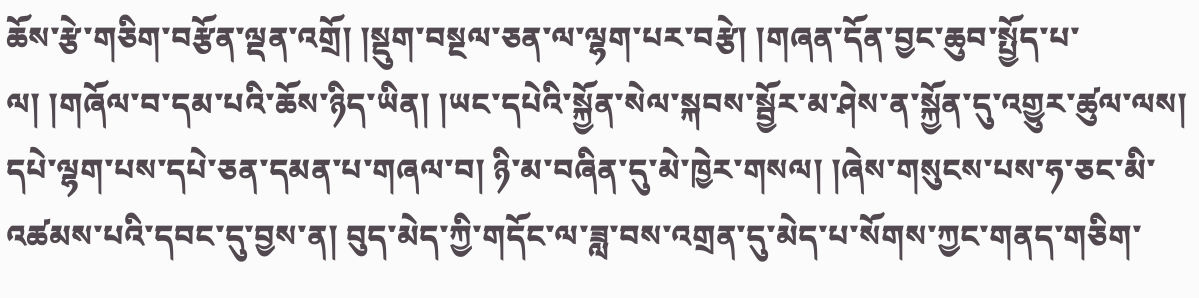ཆོས་རྩེ་གཅིག་བརྩོན་ལྡན་འགྲོ། །སྡུག་བསྔལ་ཅན་ལ་ལྷག་པར་བརྩེ། །གཞན་དོན་བྱང་ཆུབ་སྤྱོད་པ་ལ། །གཞོལ་བ་དམ་པའི་ཆོས་ཉིད་ཡིན། །ཡང་དཔེའི་སྐྱོན་སེལ་སྐབས་སྦྱོར་མ་ཤེས་ན་སྐྱོན་དུ་འགྱུར་ཚུལ་ལས། དཔེ་ལྷག་པས་དཔེ་ཅན་དམན་པ་གཞལ་བ། ཉི་མ་བཞིན་དུ་མེ་ཁྱེར་གསལ། །ཞེས་གསུངས་པས་ཧ་ཅང་མི་འཚམས་པའི་དབང་དུ་བྱས་ན། བུད་མེད་ཀྱི་གདོང་ལ་ཟླ་བས་འགྲན་དུ་མེད་པ་སོགས་ཀྱང་གནད་གཅིག་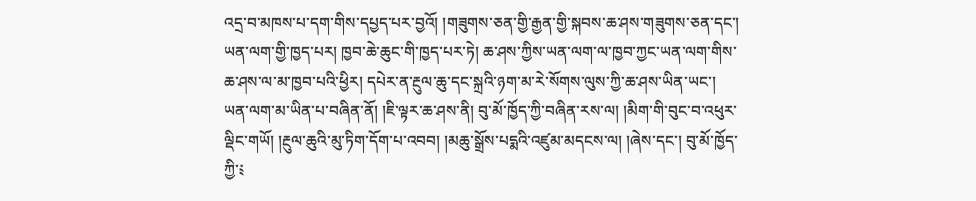འདྲ་བ་མཁས་པ་དག་གིས་དཔྱད་པར་བྱའོ། །གཟུགས་ཅན་གྱི་རྒྱན་གྱི་སྐབས་ཆ་ཤས་གཟུགས་ཅན་དང་། ཡན་ལག་གྱི་ཁྱད་པར། ཁྱབ་ཆེ་ཆུང་གི་ཁྱད་པར་ཏེ། ཆ་ཤས་ཀྱིས་ཡན་ལག་ལ་ཁྱབ་ཀྱང་ཡན་ལག་གིས་ཆ་ཤས་ལ་མ་ཁྱབ་པའི་ཕྱིར། དཔེར་ན་རྔུལ་ཆུ་དང་སྐྲའི་ཉག་མ་རེ་སོགས་ལུས་ཀྱི་ཆ་ཤས་ཡིན་ཡང་། ཡན་ལག་མ་ཡིན་པ་བཞིན་ནོ། །ཇི་ལྟར་ཆ་ཤས་ནི། བུ་མོ་ཁྱོད་ཀྱི་བཞིན་རས་ལ། །མིག་གི་བུང་བ་འཕུར་ལྡིང་གཡོ། །རྔུལ་ཆུའི་མུ་ཏིག་དོག་པ་འབབ། །མཆུ་སྒྲོས་པདྨའི་འཛུམ་མདངས་ལ། །ཞེས་དང་། བུ་མོ་ཁྱོད་ཀྱི་༴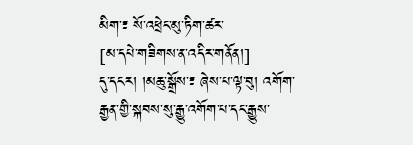མིག་༴ སོ་འཕྲེང་མུ་ཏིག་ཚར་
[མ་དཔེ་གཟིགས་ན་འདིར་གནོན།]
དུ་དངར། །མཆུ་སྒྲོས་༴ ཞེས་པ་ལྟ་བུ། འགོག་རྒྱན་གྱི་སྐབས་སུ་རྒྱུ་འགོག་པ་དང་རྒྱུས་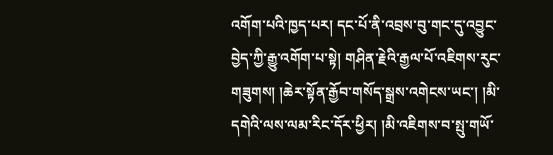འགོག་པའི་ཁྱད་པར། དང་པོ་ནི་འབྲས་བུ་གང་དུ་འབྱུང་བྱེད་ཀྱི་རྒྱུ་འགོག་པ་སྟེ། གཤིན་རྗེའི་རྒྱལ་པོ་འཇིགས་རུང་གཟུགས། །ཆེར་སྟོན་རྒྱོབ་གསོད་སྒྲས་འགེངས་ཡང་། །མི་དགེའི་ལས་ལམ་རིང་དོར་ཕྱིར། །མི་འཇིགས་བ་སྤུ་གཡོ་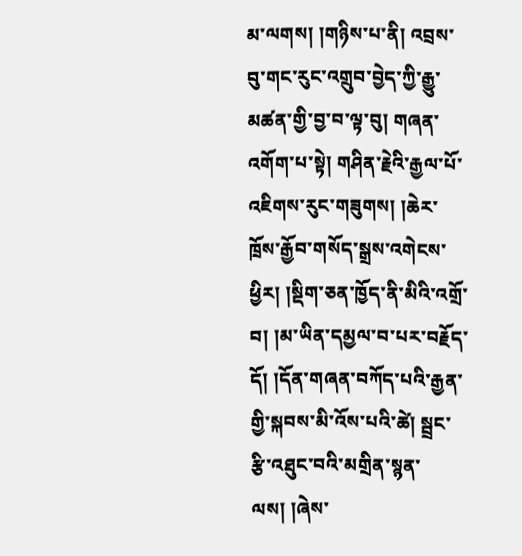མ་ལགས། །གཉིས་པ་ནི། འབྲས་བུ་གང་རུང་འགྲུབ་བྱེད་ཀྱི་རྒྱུ་མཚན་གྱི་བྱ་བ་ལྟ་བུ། གཞན་འགོག་པ་སྟེ། གཤིན་རྗེའི་རྒྱལ་པོ་འཇིགས་རུང་གཟུགས། །ཆེར་ཁྲོས་རྒྱོབ་གསོད་སྒྲས་འགེངས་ཕྱིར། །སྡིག་ཅན་ཁྱོད་ནི་མིའི་འགྲོ་བ། །མ་ཡིན་དམྱལ་བ་པར་བརྗོད་དོ། །དོན་གཞན་བཀོད་པའི་རྒྱན་གྱི་སྐབས་མི་འོས་པའི་ཚེ། སྦྲང་རྩི་འཐུང་བའི་མགྲིན་སྙན་ལས། །ཞེས་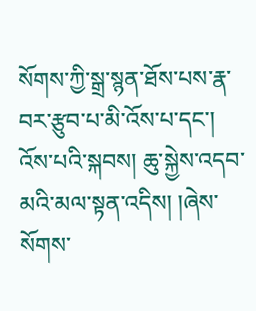སོགས་ཀྱི་སྒྲ་སྙན་ཐོས་པས་རྣ་བར་རྩུབ་པ་མི་འོས་པ་དང་། འོས་པའི་སྐབས། ཆུ་སྐྱེས་འདབ་མའི་མལ་སྟན་འདིས། །ཞེས་སོགས་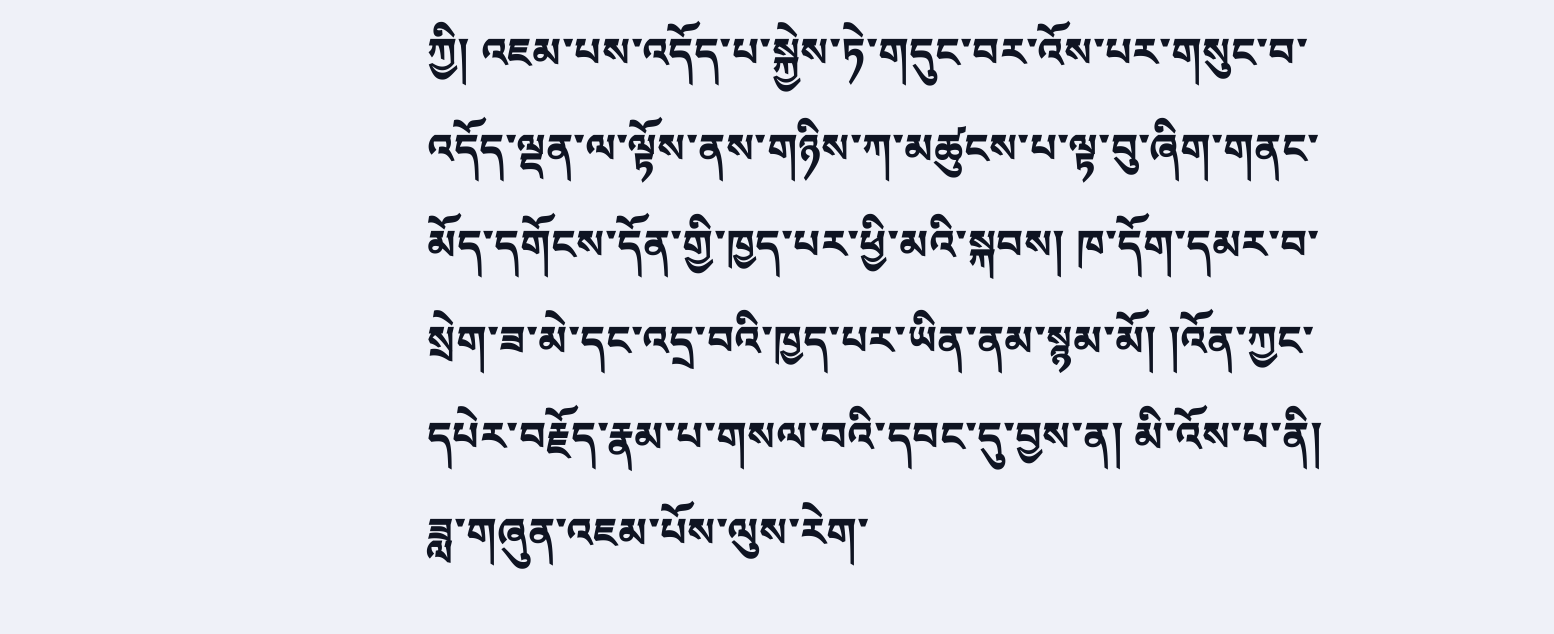ཀྱི། འཇམ་པས་འདོད་པ་སྐྱེས་ཏེ་གདུང་བར་འོས་པར་གསུང་བ་འདོད་ལྡན་ལ་ལྟོས་ནས་གཉིས་ཀ་མཚུངས་པ་ལྟ་བུ་ཞིག་གནང་མོད་དགོངས་དོན་གྱི་ཁྱད་པར་ཕྱི་མའི་སྐབས། ཁ་དོག་དམར་བ་སྲེག་ཟ་མེ་དང་འདྲ་བའི་ཁྱད་པར་ཡིན་ནམ་སྙམ་མོ། །འོན་ཀྱང་དཔེར་བརྗོད་རྣམ་པ་གསལ་བའི་དབང་དུ་བྱས་ན། མི་འོས་པ་ནི། ཟླ་གཞུན་འཇམ་པོས་ལུས་རེག་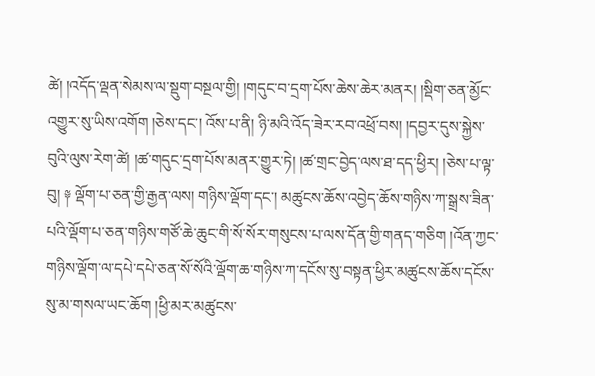ཚེ། །འདོད་ལྡན་སེམས་ལ་སྡུག་བསྔལ་གྱི། །གདུང་བ་དྲག་པོས་ཆེས་ཆེར་མནར། །སྡིག་ཅན་མྱོང་འགྱུར་སུ་ཡིས་འགོག །ཅེས་དང་། འོས་པ་ནི། ཉི་མའི་འོད་ཟེར་རབ་འཕྲོ་བས། །དབྱར་དུས་སྐྱེས་བུའི་ལུས་རེག་ཚེ། །ཚ་གདུང་དྲག་པོས་མནར་གྱུར་ཏེ། །ཚ་གྲང་བྱེད་ལས་ཐ་དད་ཕྱིར། །ཅེས་པ་ལྟ་བུ། ༈ ལྡོག་པ་ཅན་གྱི་རྒྱན་ལས། གཉིས་ལྡོག་དང་། མཚུངས་ཆོས་འབྱེད་ཆོས་གཉིས་ཀ་སྒྲས་ཟིན་པའི་ལྡོག་པ་ཅན་གཉིས་གཙོ་ཆེ་ཆུང་གི་སོ་སོར་གསུངས་པ་ལས་དོན་གྱི་གནད་གཅིག །འོན་ཀྱང་གཉིས་ལྡོག་ལ་དཔེ་དཔེ་ཅན་སོ་སོའི་ལྡོག་ཆ་གཉིས་ཀ་དངོས་སུ་བསྟན་ཕྱིར་མཚུངས་ཆོས་དངོས་སུ་མ་གསལ་ཡང་ཆོག །ཕྱི་མར་མཚུངས་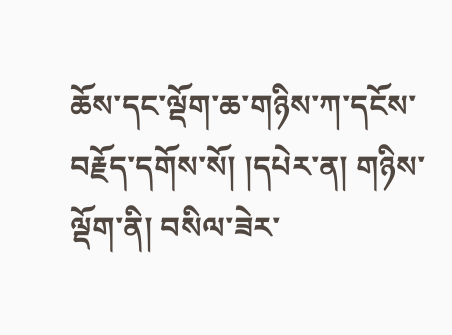ཆོས་དང་ལྡོག་ཆ་གཉིས་ཀ་དངོས་བརྗོད་དགོས་སོ། །དཔེར་ན། གཉིས་ལྡོག་ནི། བསིལ་ཟེར་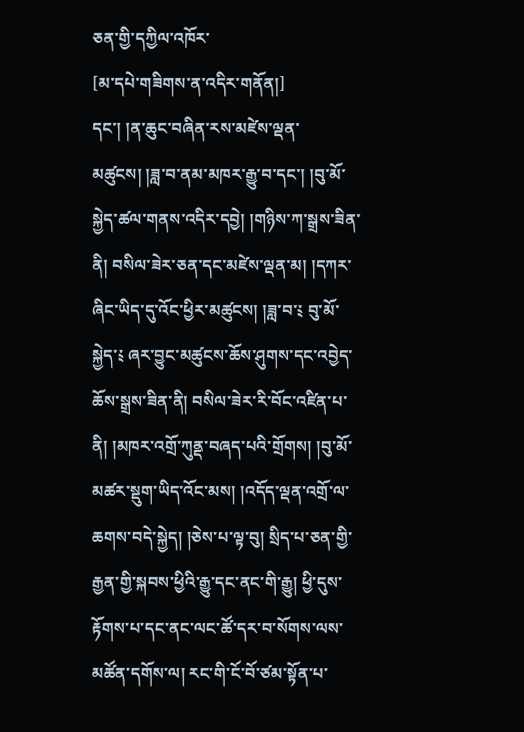ཅན་གྱི་དཀྱིལ་འཁོར་
[མ་དཔེ་གཟིགས་ན་འདིར་གནོན།]
དང་། །ན་ཆུང་བཞིན་རས་མཛེས་ལྡན་མཚུངས། །ཟླ་བ་ནམ་མཁར་རྒྱུ་བ་དང་། །བུ་མོ་སྐྱེད་ཚལ་གནས་འདིར་དབྱེ། །གཉིས་ཀ་སྒྲས་ཟིན་ནི། བསིལ་ཟེར་ཅན་དང་མཛེས་ལྡན་མ། །དཀར་ཞིང་ཡིད་དུ་འོང་ཕྱིར་མཚུངས། །ཟླ་བ་༴ བུ་མོ་སྐྱེད་༴ ཞར་བྱུང་མཚུངས་ཆོས་ཤུགས་དང་འབྱེད་ཆོས་སྒྲས་ཟིན་ནི། བསིལ་ཟེར་རི་བོང་འཛིན་པ་ནི། །མཁར་འགྲོ་ཀུནྡ་བཞད་པའི་གྲོགས། །བུ་མོ་མཚར་སྡུག་ཡིད་འོང་མས། །འདོད་ལྡན་འགྲོ་ལ་ཆགས་བདེ་སྐྱེད། །ཅེས་པ་ལྟ་བུ། སྲིད་པ་ཅན་གྱི་རྒྱན་གྱི་སྐབས་ཕྱིའི་རྒྱུ་དང་ནང་གི་རྒྱུ། ཕྱི་དུས་རྟོགས་པ་དང་ནང་ལང་ཚོ་དར་བ་སོགས་ལས་མཚོན་དགོས་ལ། རང་གི་ངོ་བོ་ཙམ་སྟོན་པ་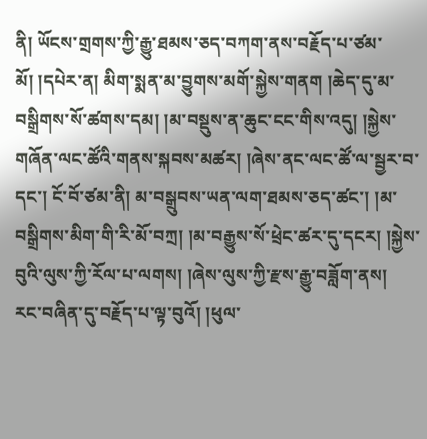ནི། ཡོངས་གྲགས་ཀྱི་རྒྱུ་ཐམས་ཅད་བཀག་ནས་བརྗོད་པ་ཙམ་མོ། །དཔེར་ན། མིག་སྨན་མ་བྱུགས་མགོ་སྐྱེས་གནག །ཆེད་དུ་མ་བསྒྲིགས་སོ་ཚགས་དམ། །མ་བསྡུས་ན་ཆུང་ངང་གིས་འདུ། །སྐྱེས་གཞོན་ལང་ཚོའི་གནས་སྐབས་མཚར། །ཞེས་ནང་ལང་ཚོ་ལ་སྦྱར་བ་དང་། ངོ་བོ་ཙམ་ནི། མ་བསྒྲུབས་ཡན་ལག་ཐམས་ཅད་ཚང་། །མ་བསྒྲིགས་མིག་གི་རི་མོ་བཀྲ། །མ་བརྒྱུས་སོ་ཕྲེང་ཚར་དུ་དངར། །སྐྱེས་བུའི་ལུས་ཀྱི་རོལ་པ་ལགས། །ཞེས་ལུས་ཀྱི་རྫས་རྒྱུ་བཟློག་ནས། རང་བཞིན་དུ་བརྗོད་པ་ལྟ་བུའོ། །ཕུལ་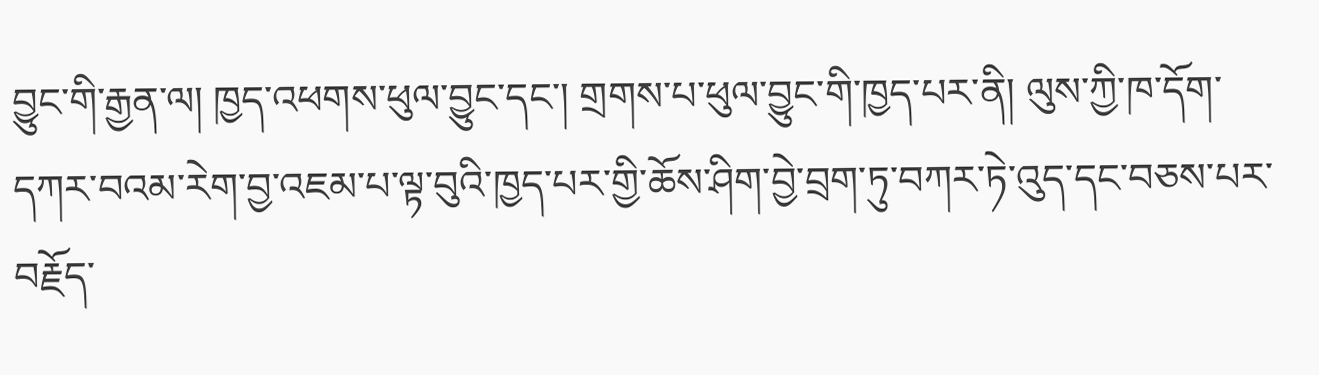བྱུང་གི་རྒྱན་ལ། ཁྱད་འཕགས་ཕུལ་བྱུང་དང་། གྲགས་པ་ཕུལ་བྱུང་གི་ཁྱད་པར་ནི། ལུས་ཀྱི་ཁ་དོག་དཀར་བའམ་རེག་བྱ་འཇམ་པ་ལྟ་བུའི་ཁྱད་པར་གྱི་ཆོས་ཤིག་བྱེ་བྲག་ཏུ་བཀར་ཏེ་འུད་དང་བཅས་པར་བརྗོད་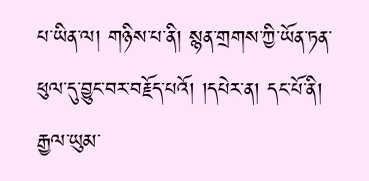པ་ཡིན་ལ། གཉིས་པ་ནི། སྙན་གྲགས་ཀྱི་ཡོན་ཏན་ཕུལ་དུ་བྱུང་བར་བརྗོད་པའོ། །དཔེར་ན། དང་པོ་ནི། རྒྱལ་ཡུམ་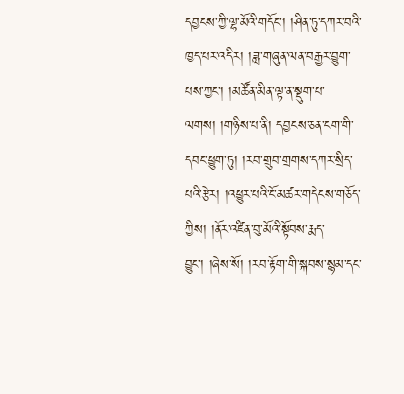དབྱངས་ཀྱི་ལྷ་མོའི་གདོང་། །ཤིན་ཏུ་དཀར་བའི་ཁྱད་པར་འདིར། །ཟླ་གཞུན་ལན་བརྒྱར་བྱུག་པས་ཀྱང་། །མཚོན་མིན་ལྟ་ན་སྡུག་པ་ལགས། །གཉིས་པ་ནི། དབྱངས་ཅན་ངག་གི་དབང་ཕྱུག་ཏུ། །རབ་གྲུབ་གྲགས་དཀར་སྲིད་པའི་རྩེར། །འཕྱུར་པའི་ངོ་མཚར་གདེངས་གཅོད་ཀྱིས། །ནོར་འཛིན་བུ་མོའི་སྟོབས་རྨད་བྱུང་། །ཞེས་སོ། །རབ་རྟོག་གི་སྐབས་སྙམ་དང་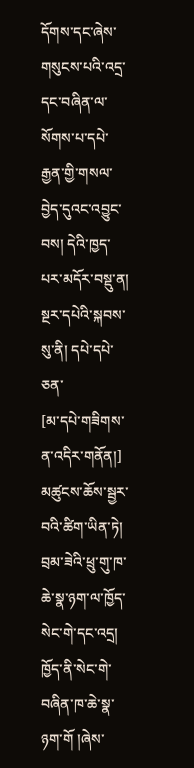དོགས་དང་ཞེས་གསུངས་པའི་འདྲ་དང་བཞིན་ལ་སོགས་པ་དཔེ་རྒྱན་གྱི་གསལ་བྱེད་དུའང་འབྱུང་བས། དེའི་ཁྱད་པར་མདོར་བསྡུ་ན། སྔར་དཔེའི་སྐབས་སུ་ནི། དཔེ་དཔེ་ཅན་
[མ་དཔེ་གཟིགས་ན་འདིར་གནོན།]
མཚུངས་ཆོས་སྦྱར་བའི་ཚིག་ཡིན་ཏེ། བྲམ་ཟེའི་ཕྲུ་གུ་ཁ་ཆེ་སྣ་ཉག་ལ་ཁྱོད་སེང་གེ་དང་འདྲ། ཁྱོད་ནི་སེང་གེ་བཞིན་ཁ་ཆེ་སྣ་ཉག་གོ །ཞེས་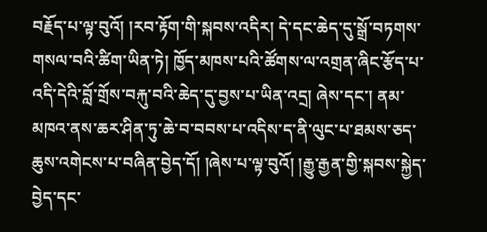བརྗོད་པ་ལྟ་བུའོ། །རབ་རྟོག་གི་སྐབས་འདིར། དེ་དང་ཆེད་དུ་སྒྲོ་བཏགས་གསལ་བའི་ཚིག་ཡིན་ཏེ། ཁྱོད་མཁས་པའི་ཚོགས་ལ་འགྲན་ཞིང་རྩོད་པ་འདི་དེའི་བློ་གྲོས་བརྐུ་བའི་ཆེད་དུ་བྱས་པ་ཡིན་འདྲ། ཞེས་དང་། ནམ་མཁའ་ནས་ཆར་ཤིན་ཏུ་ཆེ་བ་བབས་པ་འདིས་ད་ནི་ལུང་པ་ཐམས་ཅད་ཆུས་འགེངས་པ་བཞིན་བྱེད་དོ། །ཞེས་པ་ལྟ་བུའོ། །རྒྱུ་རྒྱན་གྱི་སྐབས་སྐྱེད་བྱེད་དང་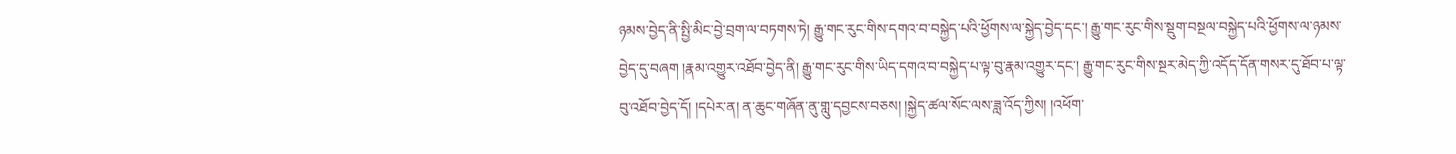ཉམས་བྱེད་ནི་སྤྱི་མིང་བྱེ་བྲག་ལ་བཏགས་ཏེ། རྒྱུ་གང་རུང་གིས་དགའ་བ་བསྐྱེད་པའི་ཕྱོགས་ལ་སྐྱེད་བྱེད་དང་། རྒྱུ་གང་རུང་གིས་སྡུག་བསྔལ་བསྐྱེད་པའི་ཕྱོགས་ལ་ཉམས་བྱེད་དུ་བཞག །རྣམ་འགྱུར་འཐོབ་བྱེད་ནི། རྒྱུ་གང་རུང་གིས་ཡིད་དགའ་བ་བསྐྱེད་པ་ལྟ་བུ་རྣམ་འགྱུར་དང་། རྒྱུ་གང་རུང་གིས་སྔར་མེད་ཀྱི་འདོད་དོན་གསར་དུ་ཐོབ་པ་ལྟ་བུ་འཐོབ་བྱེད་དོ། །དཔེར་ན། ན་ཆུང་གཞོན་ནུ་གླུ་དབྱངས་བཅས། །སྐྱེད་ཚལ་སོང་ལས་ཟླ་འོད་ཀྱིས། །འཕོག་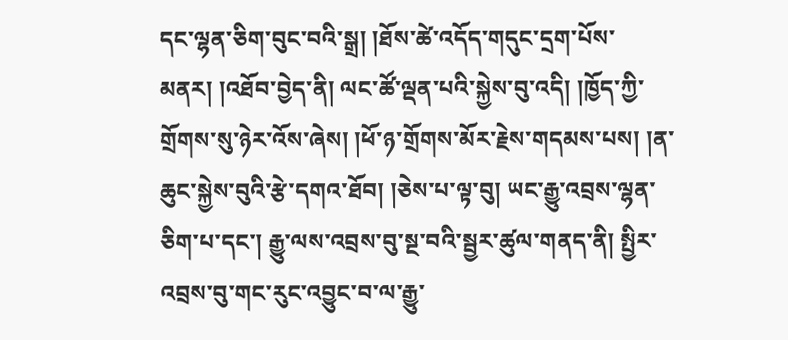དང་ལྷན་ཅིག་བུང་བའི་སྒྲ། །ཐོས་ཚེ་འདོད་གདུང་དྲག་པོས་མནར། །འཐོབ་བྱེད་ནི། ལང་ཚོ་ལྡན་པའི་སྐྱེས་བུ་འདི། །ཁྱོད་ཀྱི་གྲོགས་སུ་ཉེར་འོས་ཞེས། །ཕོ་ཉ་གྲོགས་མོར་རྗེས་གདམས་པས། །ན་ཆུང་སྐྱེས་བུའི་རྩེ་དགའ་ཐོབ། །ཅེས་པ་ལྟ་བུ། ཡང་རྒྱུ་འབྲས་ལྷན་ཅིག་པ་དང་། རྒྱུ་ལས་འབྲས་བུ་སྔ་བའི་སྦྱར་ཚུལ་གནད་ནི། སྤྱིར་འབྲས་བུ་གང་རུང་འབྱུང་བ་ལ་རྒྱུ་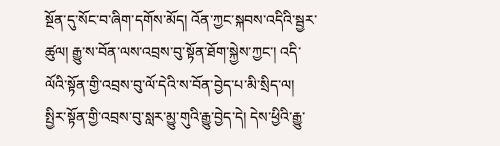སྔོན་དུ་སོང་བ་ཞིག་དགོས་མོད། འོན་ཀྱང་སྐབས་འདིའི་སྦྱར་ཚུལ། རྒྱུ་ས་བོན་ལས་འབྲས་བུ་སྟོན་ཐོག་སྐྱེས་ཀྱང་། འདི་ལོའི་སྟོན་གྱི་འབྲས་བུ་ལོ་དེའི་ས་བོན་བྱེད་པ་མི་སྲིད་ལ། སྤྱིར་སྟོན་གྱི་འབྲས་བུ་སླར་མྱུ་གུའི་རྒྱུ་བྱེད་དེ། དེས་ཕྱིའི་རྒྱུ་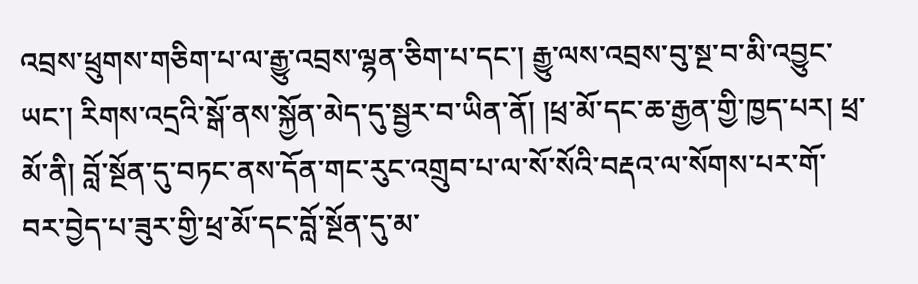འབྲས་ཕྲུགས་གཅིག་པ་ལ་རྒྱུ་འབྲས་ལྷན་ཅིག་པ་དང་། རྒྱུ་ལས་འབྲས་བུ་སྔ་བ་མི་འབྱུང་ཡང་། རིགས་འདྲའི་སྒོ་ནས་སྐྱོན་མེད་དུ་སྦྱར་བ་ཡིན་ནོ། །ཕྲ་མོ་དང་ཆ་རྒྱན་གྱི་ཁྱད་པར། ཕྲ་མོ་ནི། བློ་སྔོན་དུ་བཏང་ནས་དོན་གང་རུང་འགྲུབ་པ་ལ་སོ་སོའི་བརྡའ་ལ་སོགས་པར་གོ་བར་བྱེད་པ་ཟུར་གྱི་ཕྲ་མོ་དང་བློ་སྔོན་དུ་མ་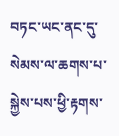བཏང་ཡང་ནང་དུ་སེམས་ལ་ཆགས་པ་སྐྱེས་པས་ཕྱི་རྟགས་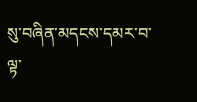སུ་བཞིན་མདངས་དམར་བ་ལྟ་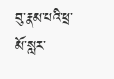བུ་རྣམ་པའི་ཕྲ་མོ་སླར་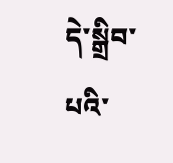དེ་སྒྲིབ་པའི་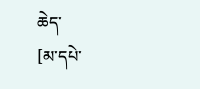ཆེད་
[མ་དཔེ་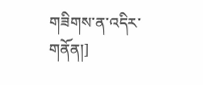གཟིགས་ན་འདིར་གནོན།]